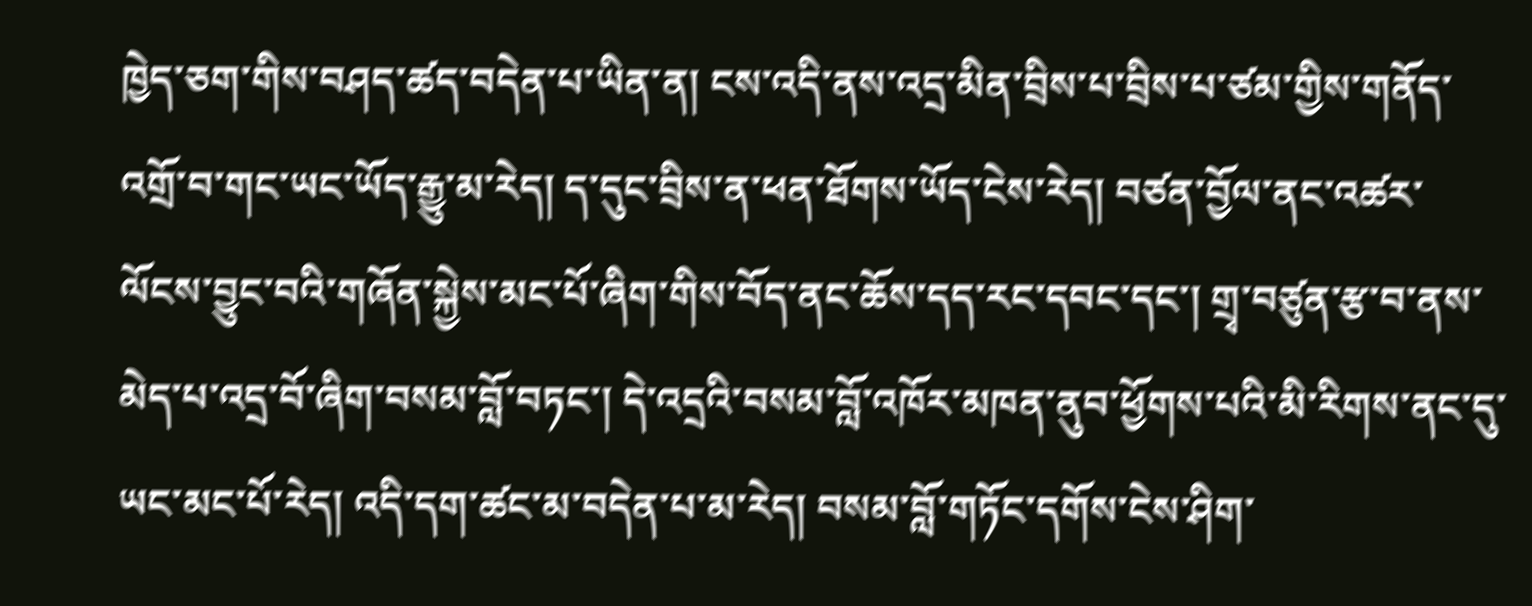ཁྱེད་ཅག་གིས་བཤད་ཚད་བདེན་པ་ཡིན་ན། ངས་འདི་ནས་འདྲ་མིན་བྲིས་པ་བྲིས་པ་ཙམ་གྱིས་གནོད་འགྲོ་བ་གང་ཡང་ཡོད་རྒྱུ་མ་རེད། ད་དུང་བྲིས་ན་ཕན་ཐོགས་ཡོད་ངེས་རེད། བཙན་བྱོལ་ནང་འཚར་ལོངས་བྱུང་བའི་གཞོན་སྐྱེས་མང་པོ་ཞིག་གིས་བོད་ནང་ཆོས་དད་རང་དབང་དང་། གྲྭ་བཙུན་རྩ་བ་ནས་མེད་པ་འདྲ་བོ་ཞིག་བསམ་བློ་བཏང་། དེ་འདྲའི་བསམ་བློ་འཁོར་མཁན་ནུབ་ཕྱོགས་པའི་མི་རིགས་ནང་དུ་ཡང་མང་པོ་རེད། འདི་དག་ཚང་མ་བདེན་པ་མ་རེད། བསམ་བློ་གཏོང་དགོས་ངེས་ཤིག་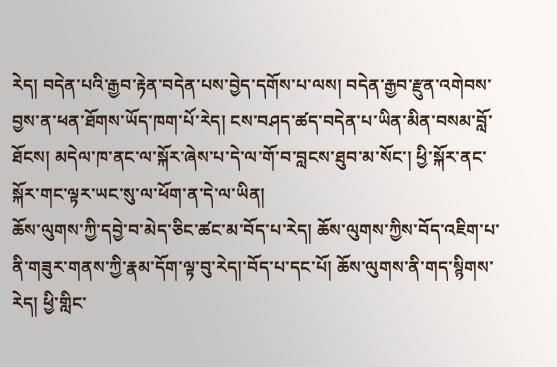རེད། བདེན་པའི་རྒྱབ་རྟེན་བདེན་པས་བྱེད་དགོས་པ་ལས། བདེན་རྒྱབ་རྫུན་འགེབས་བྱས་ན་ཕན་ཐོགས་ཡོད་ཁག་པོ་རེད། ངས་བཤད་ཚད་བདེན་པ་ཡིན་མིན་བསམ་བློ་ཐོངས། མདེལ་ཁ་ནང་ལ་སྐོར་ཞེས་པ་དེ་ལ་གོ་བ་བླངས་ཐུབ་མ་སོང་། ཕྱི་སྐོར་ནང་སྐོར་གང་ལྟར་ཡང་སུ་ལ་ཕོག་ན་དེ་ལ་ཡིན།
ཆོས་ལུགས་ཀྱི་དབྱེ་བ་མེད་ཅིང་ཚང་མ་བོད་པ་རེད། ཆོས་ལུགས་ཀྱིས་བོད་འཇིག་པ་ནི་གཟུར་གནས་ཀྱི་རྣམ་དོག་ལྟ་བུ་རེད།་བོད་པ་དང་པོ། ཆོས་ལུགས་ནི་གད་སྙིགས་རེད། ཕྱི་གླིང་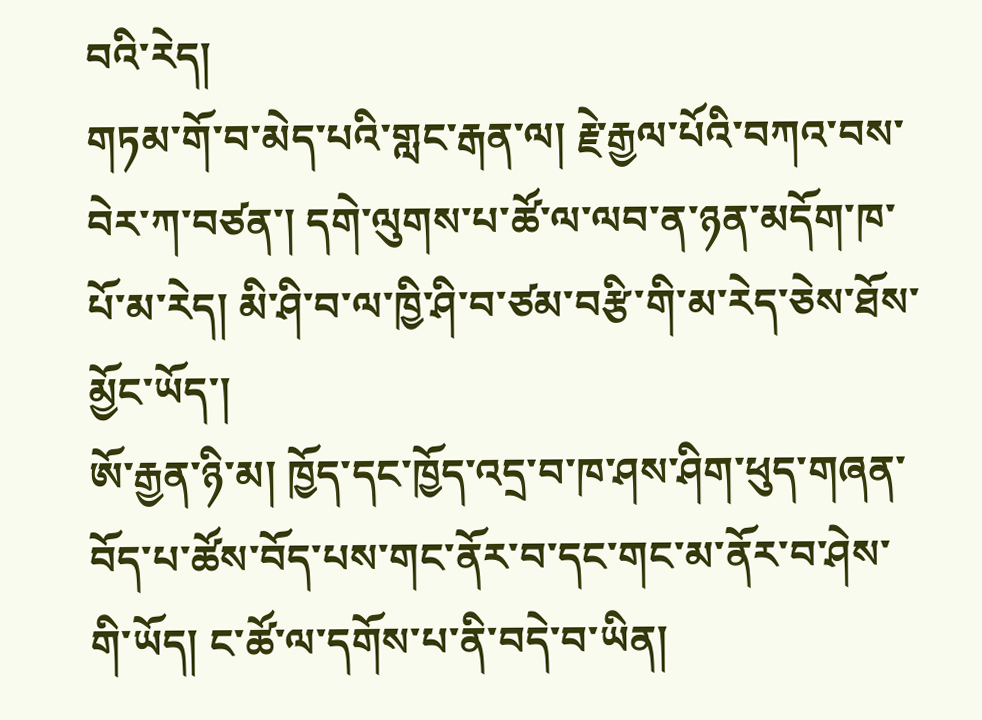བའི་རེད།
གཏམ་གོ་བ་མེད་པའི་གླང་རྒན་ལ། རྗེ་རྒྱལ་པོའི་བཀའ་བས་བེར་ཀ་བཙན་། དགེ་ལུགས་པ་ཚོ་ལ་ལབ་ན་ཉན་མདོག་ཁ་པོ་མ་རེད། མི་ཤི་བ་ལ་ཁྱི་ཤི་བ་ཙམ་བརྩི་གི་མ་རེད་ཅེས་ཐོས་མྱོང་ཡོད་།
ཨོ་རྒྱན་ཉི་མ། ཁྱོད་དང་ཁྱོད་འདྲ་བ་ཁ་ཤས་ཤིག་ཕུད་གཞན་བོད་པ་ཚོས་བོད་པས་གང་ནོར་བ་དང་གང་མ་ནོར་བ་ཤེས་གི་ཡོད། ང་ཚོ་ལ་དགོས་པ་ནི་བདེ་བ་ཡིན།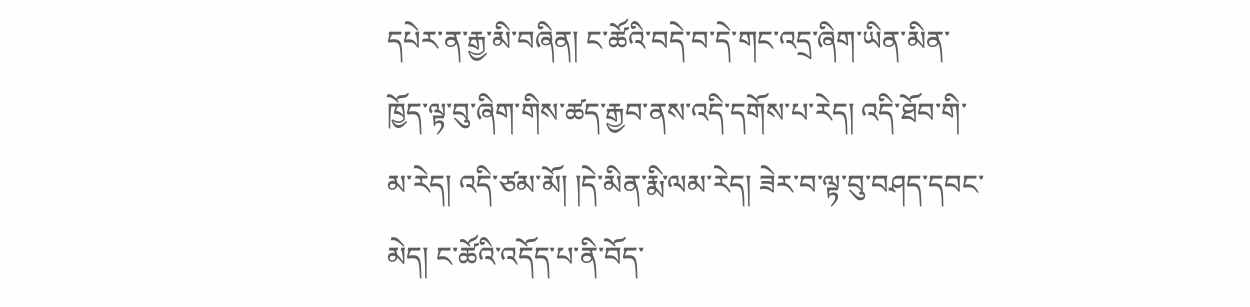དཔེར་ན་རྒྱ་མི་བཞིན། ང་ཚོའི་བདེ་བ་དེ་གང་འདྲ་ཞིག་ཡིན་མིན་ཁྱོད་ལྟ་བུ་ཞིག་གིས་ཚད་རྒྱབ་ནས་འདི་དགོས་པ་རེད། འདི་ཐོབ་གི་མ་རེད། འདི་ཙམ་མོ། །དེ་མིན་རྨི་ལམ་རེད། ཟེར་བ་ལྟ་བུ་བཤད་དབང་མེད། ང་ཚོའི་འདོད་པ་ནི་བོད་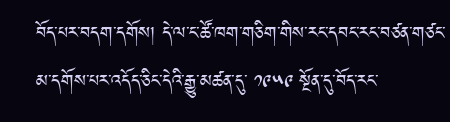བོད་པར་བདག་དགོས། དེ་ལ་ང་ཚོ་ཁག་གཅིག་གིས་རང་དབང་རང་བཙན་གཙང་མ་དགོས་པར་འདོད་ཅིང་དེའི་རྒྱུ་མཚན་དུ་ ༡༩༥༩ སྔོན་དུ་བོད་རང་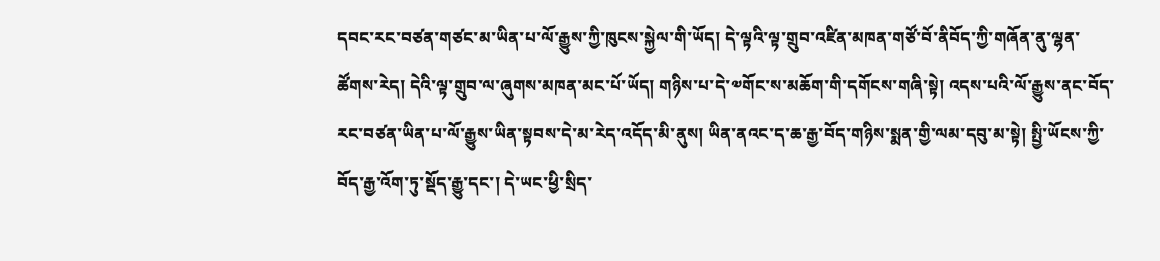དབང་རང་བཙན་གཙང་མ་ཡིན་པ་ལོ་རྒྱུས་ཀྱི་ཁུངས་སྐྱེལ་གི་ཡོད། དེ་ལྟའི་ལྟ་གྲུབ་འཛིན་མཁན་གཙོ་བོ་ནིབོད་ཀྱི་གཞོན་ནུ་ལྷན་ཚོགས་རེད། དེའི་ལྟ་གྲུབ་ལ་ཞུགས་མཁན་མང་པོ་ཡོད། གཉིས་པ་དེ་༧གོང་ས་མཆོག་གི་དགོངས་གཞི་སྟེ། འདས་པའི་ལོ་རྒྱུས་ནང་བོད་རང་བཙན་ཡིན་པ་ལོ་རྒྱུས་ཡིན་སྟབས་དེ་མ་རེད་འདོད་མི་ནུས། ཡིན་ནའང་ད་ཆ་རྒྱ་བོད་གཉིས་སྨན་གྱི་ལམ་དབུ་མ་སྟེ། སྤྱི་ཡོངས་ཀྱི་བོད་རྒྱ་འོག་ཏུ་སྡོད་རྒྱུ་དང་། དེ་ཡང་ཕྱི་སྲིད་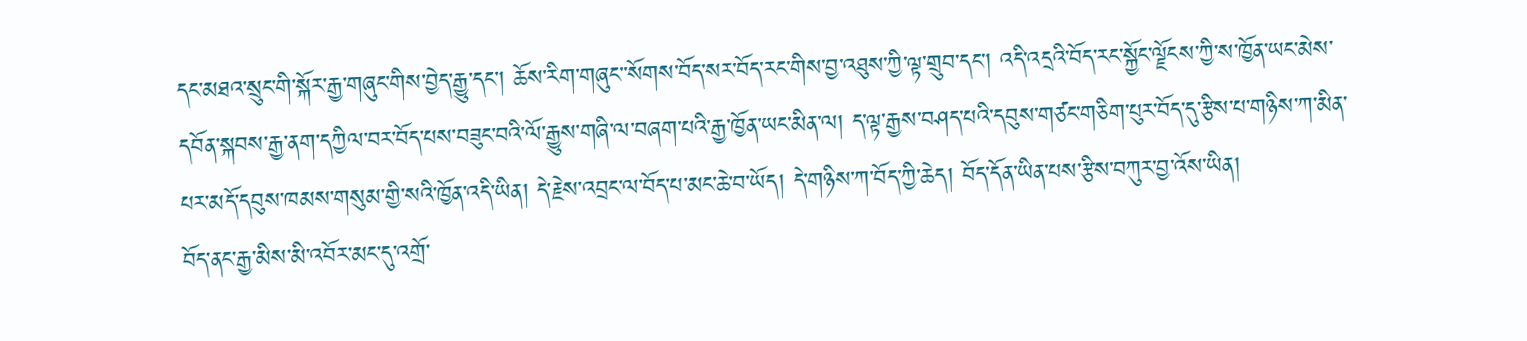དང་མཐའ་སྲུང་གི་སྐོར་རྒྱ་གཞུང་གིས་བྱེད་རྒྱུ་དང་། ཆོས་རིག་གཞུང་་སོགས་བོད་སར་བོད་རང་གིས་བྱ་འཐུས་ཀྱི་ལྟ་གྲུབ་དང་། འདི་འདྲའི་བོད་རང་སྐྱོང་ལྗོངས་ཀྱི་ས་ཁྱོན་ཡང་མེས་དབོན་སྐབས་རྒྱ་ནག་དཀྱིལ་བར་བོད་པས་བཟུང་བའི་ལོ་རྒྱུས་གཞི་ལ་བཞག་པའི་རྒྱ་ཁྱོན་ཡང་མིན་ལ། ད་ལྟ་རྒྱས་བཤད་པའི་དབུས་གཙང་གཅིག་པུར་བོད་དུ་རྩིས་པ་གཉིས་ཀ་མིན་པར་མདོ་དབུས་ཁམས་གསུམ་གྱི་སའི་ཁྱོན་འདི་ཡིན། དེ་རྗེས་འབྲང་ལ་བོད་པ་མང་ཆེ་བ་ཡོད། དེ་གཉིས་ཀ་བོད་ཀྱི་ཆེད། བོད་དོན་ཡིན་པས་རྩིས་བཀུར་བྱ་འོས་ཡིན།
བོད་ནང་རྒྱ་མིས་མི་འབོར་མང་དུ་འགྲོ་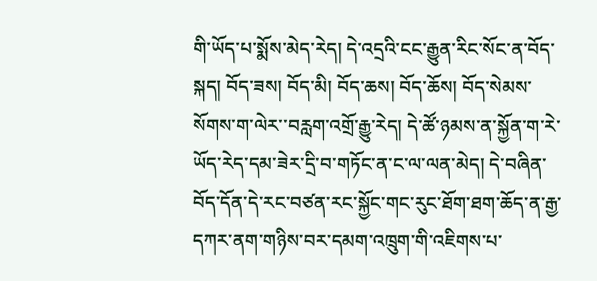གི་ཡོད་པ་སྨོས་མེད་རེད། དེ་འདྲའི་ངང་རྒྱུན་རིང་སོང་ན་བོད་སྐད། བོད་ཟས། བོད་མི། བོད་ཆས། བོད་ཆོས། བོད་སེམས་སོགས་ག་ལེར་་བརླག་འགྲོ་རྒྱུ་རེད། དེ་ཚོ་ཉམས་ན་སྐྱོན་ག་རེ་ཡོད་རེད་དམ་ཟེར་དྲི་བ་གཏོང་ན་ང་ལ་ལན་མེད། དེ་བཞིན་བོད་དོན་དེ་རང་བཙན་རང་སྐྱོང་གང་རུང་ཐོག་ཐག་ཆོད་ན་རྒྱ་དཀར་ནག་གཉིས་བར་དམག་འཁྲུག་གི་འཇིགས་པ་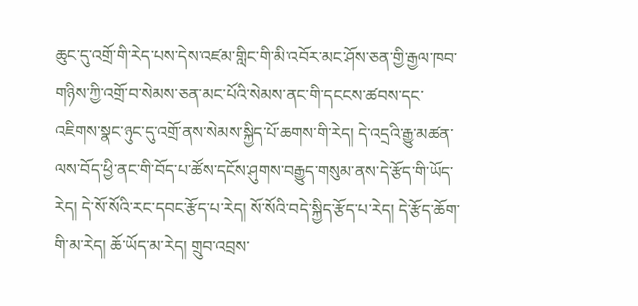ཆུང་དུ་འགྲོ་གི་རེད་པས་དེས་འཛམ་གླིང་གི་མི་འབོར་མང་ཤོས་ཅན་གྱི་རྒྱལ་ཁབ་གཉིས་ཀྱི་འགྲོ་བ་སེམས་ཅན་མང་པོའི་སེམས་ནང་གི་དངངས་ཚབས་དང་འཇིགས་སྣང་ཉུང་དུ་འགྲོ་ནས་སེམས་སྐྱིད་པོ་ཆགས་གི་རེད། དེ་འདྲའི་རྒྱུ་མཚན་ལས་བོད་ཕྱི་ནང་གི་བོད་པ་ཚོས་དངོས་ཤུགས་བརྒྱུད་གསུམ་ནས་དེ་རྩོད་གི་ཡོད་རེད། དེ་སོ་སོའི་རང་དབང་རྩོད་པ་རེད། སོ་སོའི་བདེ་སྐྱིད་རྩོད་པ་རེད། དེ་རྩོད་ཆོག་གི་མ་རེད། ཆོ་ཡོད་མ་རེད། གྲུབ་འབྲས་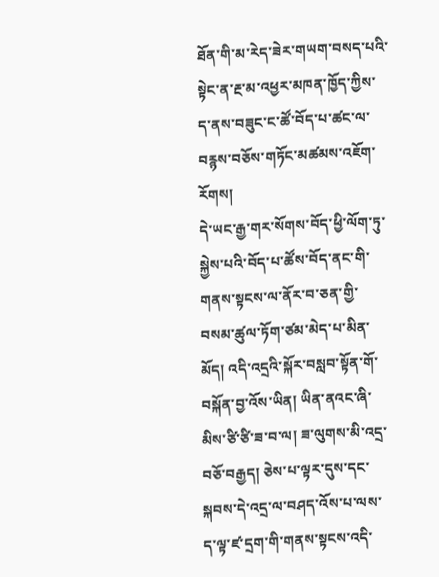ཐོན་གི་མ་རེད་ཟེར་གཡག་བསད་པའི་སྟེང་ན་རྔ་མ་འཕྱར་མཁན་ཁྱོད་ཀྱིས་ད་ནས་བཟུང་ང་ཚོ་བོད་པ་ཚང་ལ་བརྙས་བཅོས་གཏོང་མཚམས་འཇོག་རོགས།
དེ་ཡང་རྒྱ་གར་སོགས་བོད་ཕྱི་ལོག་ཏུ་སྐྱེས་པའི་བོད་པ་ཚོས་བོད་ནང་གི་གནས་སྟངས་ལ་ནོར་བ་ཅན་གྱི་བསམ་ཚུལ་ཏོག་ཙམ་མེད་པ་མིན་མོད། འདི་འདྲའི་སྐོར་བསླབ་སྟོན་གོ་བསྐོན་བྱ་འོས་ཡིན། ཡིན་ནའང་ཞི་མིས་ཙི་ཙི་ཟ་བ་ལ། ཟ་ལུགས་མི་འདྲ་བཅོ་བརྒྱད། ཅེས་པ་ལྟར་དུས་དང་སྐབས་དེ་འདྲ་ལ་བཤད་འོས་པ་ལས་ད་ལྟ་ཛ་དྲག་གི་གནས་སྟངས་འདི་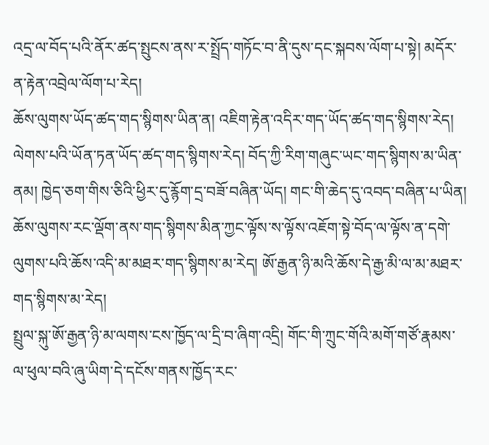འདྲ་ལ་བོད་པའི་ནོར་ཚད་སྤུངས་ནས་ར་སྤྲོད་གཏོང་བ་ནི་དུས་དང་སྐབས་ལོག་པ་སྟེ། མདོར་ན་རྟེན་འབྲེལ་ལོག་པ་རེད།
ཆོས་ལུགས་ཡོད་ཚད་གད་སྙིགས་ཡིན་ན། འཇིག་རྟེན་འདིར་གད་ཡོད་ཚད་གད་སྙིགས་རེད། ལེགས་པའི་ཡོན་ཏན་ཡོད་ཚད་གད་སྙིགས་རེད། བོད་ཀྱི་རིག་གཞུང་ཡང་གད་སྙིགས་མ་ཡིན་ནམ། ཁྱེད་ཅག་གིས་ཅིའི་ཕྱིར་དུ་རྙོག་དྲ་བཟོ་བཞིན་ཡོད། གང་གི་ཆེད་དུ་འབད་བཞིན་པ་ཡིན།
ཆོས་ལུགས་རང་ལྡོག་ནས་གད་སྙིགས་མིན་ཀྱང་ལྟོས་ས་ལྟོས་འཇོག་སྟེ་བོད་ལ་ལྟོས་ན་དགེ་ལུགས་པའི་ཆོས་འདི་མ་མཐར་གད་སྙིགས་མ་རེད། ཨོ་རྒྱན་ཉི་མའི་ཆོས་དེ་རྒྱ་མི་ལ་མ་མཐར་གད་སྙིགས་མ་རེད།
སྤྲུལ་སྐུ་ཨོ་རྒྱན་ཉི་མ་ལགས་ངས་ཁྱོད་ལ་དྲི་བ་ཞིག་འདྲི། གོང་གི་ཀྲུང་གོའི་མགོ་གཙོ་རྣམས་ལ་ཕུལ་བའི་ཞུ་ཡིག་དེ་དངོས་གནས་ཁྱོད་རང་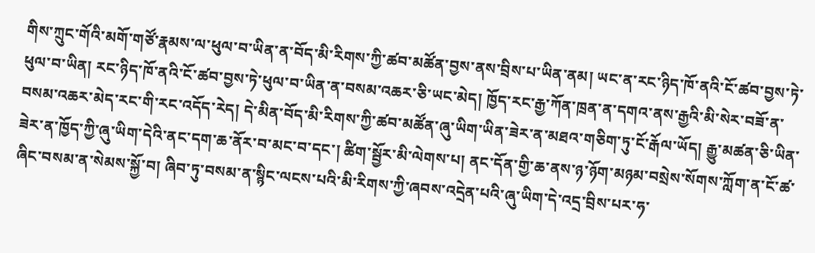གིས་ཀྲུང་གོའི་མགོ་གཙོ་རྣམས་ལ་ཕུལ་བ་ཡིན་ན་བོད་མི་རིགས་ཀྱི་ཚབ་མཚོན་བྱས་ནས་བྲིས་པ་ཡིན་ནམ། ཡང་ན་རང་ཉིད་ཁོ་ནའི་ངོ་ཚབ་བྱས་ཏེ་ཕུལ་བ་ཡིན། རང་ཉིད་ཁོ་ནའི་ངོ་ཚབ་བྱས་ཏེ་ཕུལ་བ་ཡིན་ན་བསམ་འཆར་ཅི་ཡང་མེད། ཁྱོད་རང་རྒྱ་ཀོན་ཁྲན་ན་དགའ་ནས་རྒྱའི་མི་སེར་བཟོ་ན་བསམ་འཆར་མེད་རང་གི་རང་འདོད་རེད། དེ་མིན་བོད་མི་རིགས་ཀྱི་ཚབ་མཚོན་ཞུ་ཡིག་ཡིན་ཟེར་ན་མཐའ་གཅིག་ཏུ་ངོ་རྒོལ་ཡོད། རྒྱུ་མཚན་ཅི་ཡིན་ཟེར་ན་ཁྱོད་ཀྱི་ཞུ་ཡིག་དེའི་ནང་དག་ཆ་ནོར་བ་མང་བ་དང་། ཚིག་སྦྱོར་མི་ལེགས་པ། ནང་དོན་གྱི་ཆ་ནས་ཉ་ཉོག་མཉམ་བསྲེས་སོགས་ཀློག་ན་ངོ་ཚ་ཞིང་བསམ་ན་སེམས་སྐྱོ་བ། ཞིབ་ཏུ་བསམ་ན་སྙིང་ལངས་པའི་མི་རིགས་ཀྱི་ཞབས་འདྲེན་པའི་ཞུ་ཡིག་དེ་འདྲ་བྲིས་པར་ཧ་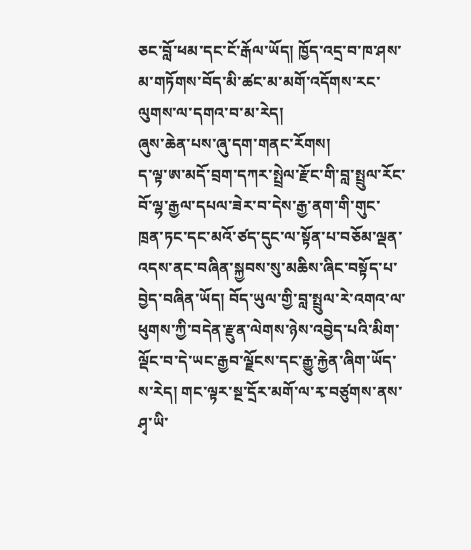ཅང་བློ་ཕམ་དང་ངོ་རྒོལ་ཡོད། ཁྱོད་འདྲ་བ་ཁ་ཤས་མ་གཏོགས་བོད་མི་ཚང་མ་མགོ་འདོགས་རང་ལུགས་ལ་དགའ་བ་མ་རེད།
ཞུས་ཆེན་པས་ཞུ་དག་གནང་རོགས།
ད་ལྟ་ཨ་མདོ་བྲག་དཀར་སྤྲེལ་རྫོང་གི་བླ་སྤྲུལ་རོང་བོ་ལྷ་རྒྱལ་དཔལ་ཟེར་བ་དེས་རྒྱ་ནག་གི་གུང་ཁྲན་ཏང་དང་མའོ་ཙད་དུང་ལ་སྟོན་པ་བཅོམ་ལྡན་འདས་ནང་བཞིན་སྐྱབས་སུ་མཆིས་ཞིང་བསྟོད་པ་བྱེད་བཞིན་ཡོད། བོད་ཡུལ་གྱི་བླ་སྤྲུལ་རེ་འགའ་ལ་ཕུགས་ཀྱི་བདེན་རྫུན་ལེགས་ཉེས་འབྱེད་པའི་མིག་ལྡོང་བ་དེ་ཡང་རྒྱབ་ལྗོངས་དང་རྒྱུ་རྐྱེན་ཞིག་ཡོད་ས་རེད། གང་ལྟར་སྔ་དྲོར་མགོ་ལ་རྭ་བཙུགས་ནས་ཤྭ་ཡི་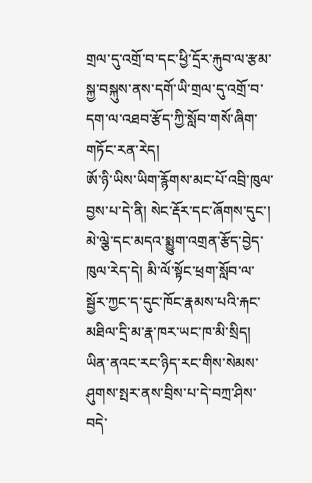གྲལ་དུ་འགྲོ་བ་དང་ཕྱི་དྲོར་རྐུབ་ལ་རྩམ་སྐྱ་བསྐུས་ནས་དགོ་ཡི་གྲལ་དུ་འགྲོ་བ་དག་ལ་འཐབ་རྩོད་ཀྱི་སློབ་གསོ་ཞིག་གཏོང་རན་རེད།
ཨོ་ཉི་ཡིས་ཡིག་རྙོགས་མང་པོ་འབྲི་ཁུལ་བྱས་པ་དེ་ནི། སེང་རྡོར་དང་ཞོགས་དུང་། མེ་ལྕེ་དང་མདའ་སྨྱུག་འགྲན་རྩོད་བྱེད་ཁུལ་རེད་དེ། མི་ལོ་སྟོང་ཕྲག་སློབ་ལ་སྦྱོར་ཀྱང་ད་དུང་ཁོང་རྣམས་པའི་རྐང་མཐིལ་དྲི་མ་རྣ་ཁར་ཡང་ཁ་མི་སྲིད། ཡིན་ནའང་རང་ཉིད་རང་གིས་སེམས་ཤུགས་སྤར་ནས་བྲིས་པ་དེ་བཀྲ་ཤིས་བདེ་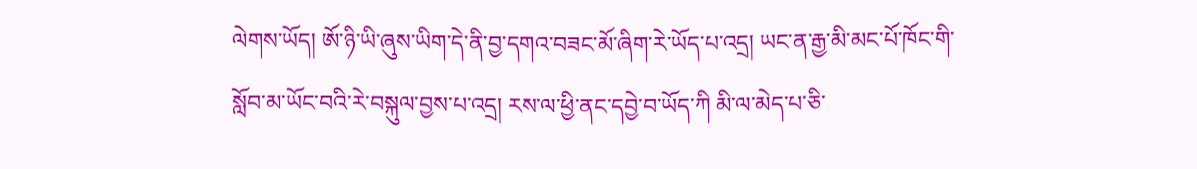ལེགས་ཡོད། ཨོ་ཉི་ཡི་ཞུས་ཡིག་དེ་ནི་བྱ་དགའ་བཟང་མོ་ཞིག་རེ་ཡོད་པ་འདྲ། ཡང་ན་རྒྱ་མི་མང་པོ་ཁོང་གི་སློབ་མ་ཡོང་བའི་རེ་བསྐུལ་བྱས་པ་འདྲ། རས་ལ་ཕྱི་ནང་དབྱེ་བ་ཡོད་ཀི མི་ལ་མེད་པ་ཅི་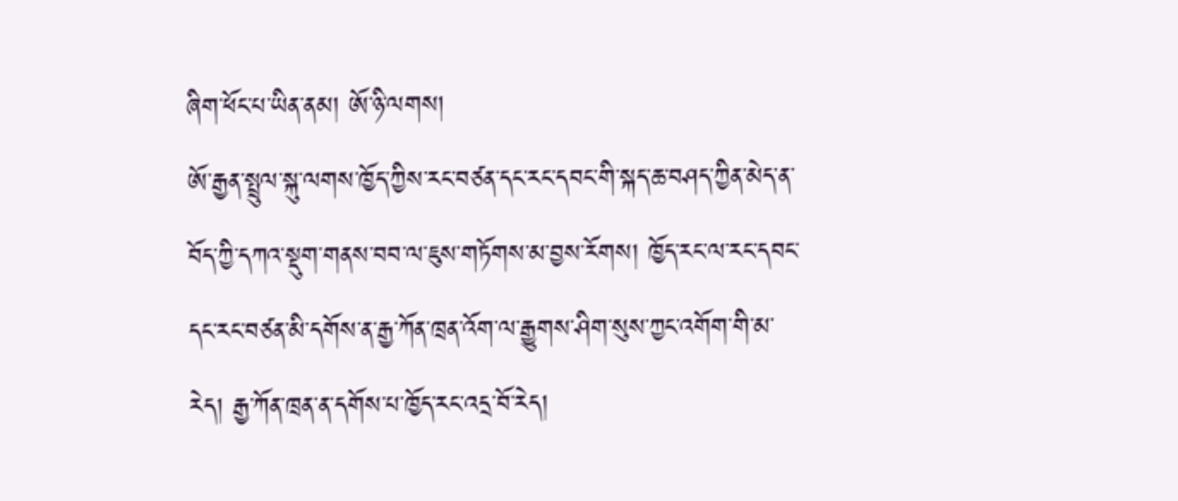ཞིག་ཕོང་པ་ཡིན་ནམ། ཨོ་ཉི་ལགས།
ཨོ་རྒྱན་སྤྲུལ་སྐུ་ལགས་ཁྱོད་ཀྱིས་རང་བཙན་དང་རང་དབང་གི་སྐད་ཆ་བཤད་ཀྱིན་མེད་ན་བོད་ཀྱི་དཀའ་སྡུག་གནས་བབ་ལ་ཇུས་གཏོགས་མ་བྱས་རོགས། ཁྱོད་རང་ལ་རང་དབང་དང་རང་བཙན་མི་དགོས་ན་རྒྱ་ཀོན་ཁྲན་འོག་ལ་རྒྱུགས་ཤིག་སུས་ཀྱང་འགོག་གི་མ་རེད། རྒྱ་ཀོན་ཁྲན་ན་དགོས་པ་ཁྱོད་རང་འདྲ་བོ་རེད།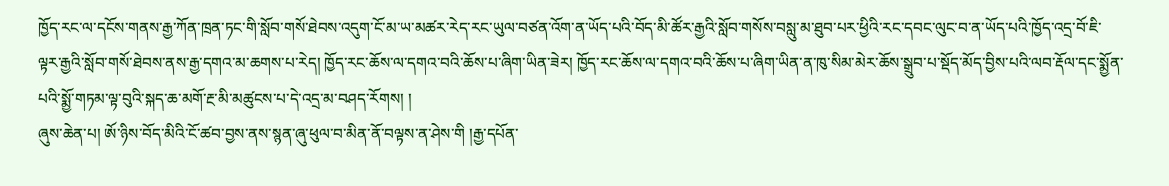ཁྱོད་རང་ལ་དངོས་གནས་རྒྱ་ཀོན་ཁྲན་ཏང་གི་སློབ་གསོ་ཐེབས་འདུག་ངོ་མ་ཡ་མཚར་རེད་རང་ཡུལ་བཙན་འོག་ན་ཡོད་པའི་བོད་མི་ཚོར་རྒྱའི་སློབ་གསོས་བསླུ་མ་ཐུབ་པར་ཕྱིའི་རང་དབང་ལུང་བ་ན་ཡོད་པའི་ཁྱོད་འདྲ་བོ་ཇི་ལྟར་རྒྱའི་སློབ་གསོ་ཐེབས་ནས་རྒྱ་དགའ་མ་ཆགས་པ་རེད། ཁྱོད་རང་ཆོས་ལ་དགའ་བའི་ཆོས་པ་ཞིག་ཡིན་ཟེར། ཁྱོད་རང་ཆོས་ལ་དགའ་བའི་ཆོས་པ་ཞིག་ཡིན་ན་ཁུ་སིམ་མེར་ཆོས་སྒྲུབ་པ་སྡོད་མོད་བྱིས་པའི་ལབ་རྡོལ་དང་སྨྱོན་པའི་སྨྱོ་གཏམ་ལྟ་བུའི་སྐད་ཆ་མགོ་རྔ་མི་མཚུངས་པ་དེ་འདྲ་མ་བཤད་རོགས། །
ཞུས་ཆེན་པ། ཨོ་ཉིས་བོད་མིའི་ངོ་ཚབ་བྱས་ནས་སྙན་ཞུ་ཕུལ་བ་མིན་ནོ་བལྟས་ན་ཤེས་གི །རྒྱ་དཔོན་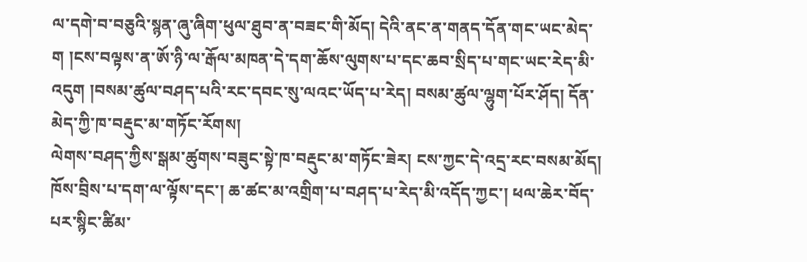ལ་དགེ་བ་བཅུའི་སྙན་ཞུ་ཞིག་ཕུལ་ཐུབ་ན་བཟང་གི་མོད། དེའི་ནང་ན་གནད་དོན་གང་ཡང་མེད་ག །ངས་བལྟས་ན་ཨོ་ཉི་ལ་རྒོལ་མཁན་དེ་དག་ཆོས་ལུགས་པ་དང་ཆབ་སྲིད་པ་གང་ཡང་རེད་མི་འདུག །བསམ་ཚུལ་བཤད་པའི་རང་དབང་སུ་ལའང་ཡོད་པ་རེད། བསམ་ཚུལ་ལྷུག་པོར་ཤོད། དོན་མེད་ཀྱི་ཁ་བརྡུང་མ་གཏོང་རོགས།
ལེགས་བཤད་ཀྱིས་སྒམ་ཚུགས་བཟུང་སྟེ་ཁ་བརྡུང་མ་གཏོང་ཟེར། ངས་ཀྱང་དེ་འདྲ་རང་བསམ་མོད། ཁོས་བྲིས་པ་དག་ལ་ལྟོས་དང་། ཆ་ཚང་མ་འགྲིག་པ་བཤད་པ་རེད་མི་འདོད་ཀྱང་། ཕལ་ཆེར་བོད་པར་སྙིང་ཚིམ་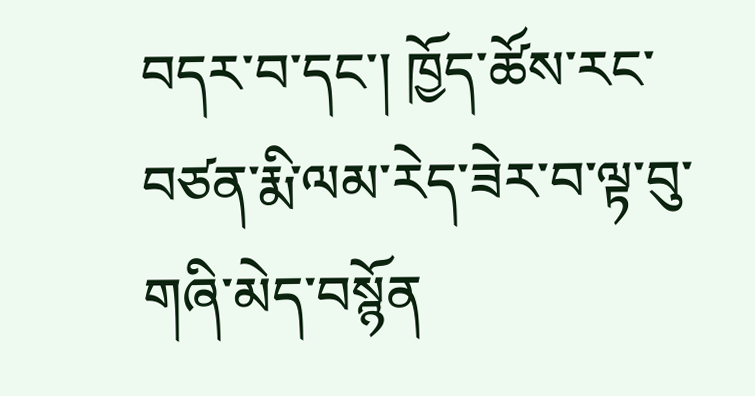བདར་བ་དང་། ཁྱོད་ཚོས་རང་བཙན་རྨི་ལམ་རེད་ཟེར་བ་ལྟ་བུ་གཞི་མེད་བསྙོན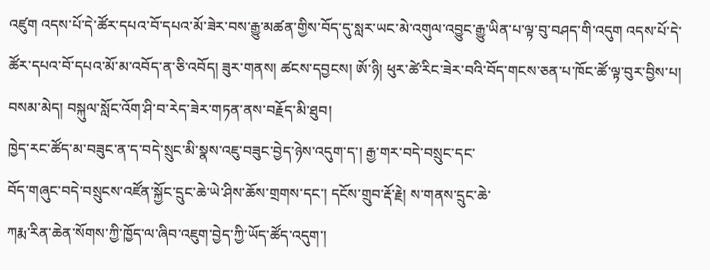འཛུག འདས་པོ་དེ་ཚོར་དཔའ་བོ་དཔའ་མོ་ཟེར་བས་རྒྱུ་མཚན་གྱིས་བོད་དུ་སླར་ཡང་མེ་འགུལ་འབྱུང་རྒྱུ་ཡིན་པ་ལྟ་བུ་བཤད་གི་འདུག འདས་པོ་དེ་ཚོར་དཔའ་བོ་དཔའ་མོ་མ་འབོད་ན་ཅི་འབོད། ཟུར་གནས། ཚངས་དབྱངས། ཨོ་ཉི། ཕུར་ཚེ་རིང་ཟེར་བའི་བོད་གངས་ཅན་པ་ཁོང་ཚོ་ལྟ་བུར་བྱིས་པ། བསམ་མེད། བསྐུལ་སློང་འོག་ཤི་བ་རེད་ཟེར་གཏན་ནས་བརྗོད་མི་ཐུབ།
ཁྱེད་རང་ཚོད་མ་བཟུང་ན་ད་བདེ་སྲུང་མི་སྣས་འཇུ་བཟུང་བྱེད་ཉེས་འདུག་ད་། རྒྱ་གར་བདེ་བསྲུང་དང་
བོད་གཞུང་བདེ་བསྲུངས་འཛོན་སྐྱོང་དྲུང་ཆེ་ཡེ་ཤིས་ཆོས་གྲགས་དང་། དངོས་གྲུབ་རྡོ་རྗེ། ས་གནས་དྲུང་ཆེ་
ཀརྨ་རིན་ཆེན་སོགས་ཀྱི་ཁྱོད་ལ་ཞིབ་འཇུག་བྱེད་ཀྱི་ཡོད་ཚོད་འདུག་།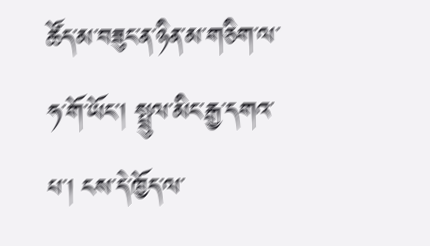ཚོད་མ་བཟུང་ན་ཉིན་མ་གཅིག་ལ་
ཧ་གོ་ཡོང། སྤྲུལ་མིང་རྒྱ་དགའ་པ་། ངས་དེ་ཁྱོད་ལ་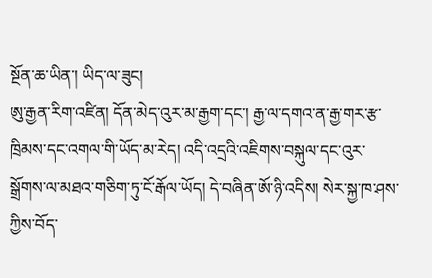སྔོན་ཆ་ཡིན་། ཡིད་ལ་ཟུང།
ཨུ་རྒྱན་རིག་འཛིན། དོན་མེད་འུར་མ་རྒྱག་དང་། རྒྱ་ལ་དགའ་ན་རྒྱ་གར་རྩ་ཁྲིམས་དང་འགལ་གི་ཡོད་མ་རེད། འདི་འདྲའི་འཇིགས་བསྐུལ་དང་འུར་སྒྲོགས་ལ་མཐའ་གཅིག་ཏུ་ངོ་རྒོལ་ཡོད། དེ་བཞིན་ཨོ་ཉི་འདིས། སེར་སྐྱ་ཁ་ཤས་ཀྱིས་བོད་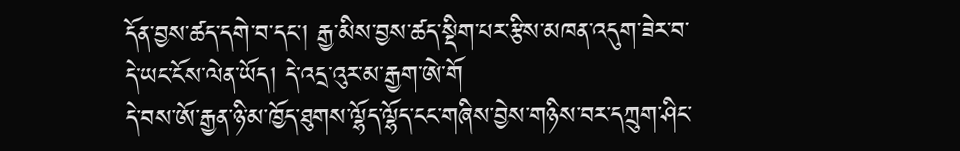དོན་བྱས་ཚད་དགེ་བ་དང་། རྒྱ་མིས་བྱས་ཚད་སྡིག་པར་རྩིས་མཁན་འདུག་ཟེར་བ་དེ་ཡང་ངོས་ལེན་ཡོད། དེ་འདྲ་འུར་མ་རྒྱག་ཨེ་གོ
དེ་བས་ཨོ་རྒྱན་ཉི་མ་ཁྱོད་ཐུགས་ལྷོད་ལྷོད་ངང་གཞིས་བྱེས་གཉིས་བར་དཀྲུག་ཤིང་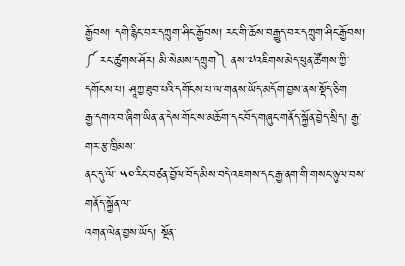རྒྱོབས། དགེ་རྙིང་བར་དཀྲུག་ཤིང་རྒྱོབས། རང་གི་ཆོས་བརྒྱུད་བར་དཀྲུག་ཤིང་རྒྱོབས། ༼ རང་ཚུགས་ཤོར། མི་སེམས་དཀྲུག༽ ནས་༧འཇིགས་མེད་ཕུན་ཚོགས་ཀྱི་དགོངས་པ། ཤཱཀྱ་ཐུབ་པའི་དགོངས་པ་ལ་གནས་ཡོད་མདོག་བྱས་ནས་སྡོད་ཅིག
རྒྱ་དགའ་བ་ཞིག་ཡིན་ན་དེས་གོང་ས་མཆོག་དང་བོད་གཞུང་གནོད་སྐྱོན་བྱེད་སྲིད། རྒྱ་གར་རྩ་ཁྲིམས་
ནང་དུ་ལོ་ ༥༠་རིང་བཙན་བྱོལ་བོད་མིས་བདེ་འཇགས་དང་རྒྱ་ནག་གི་གསང་ཉུལ་བས་གནོད་སྐྱོན་ལ་
འགན་ལེན་བྱས་ཡོད། སྔོན་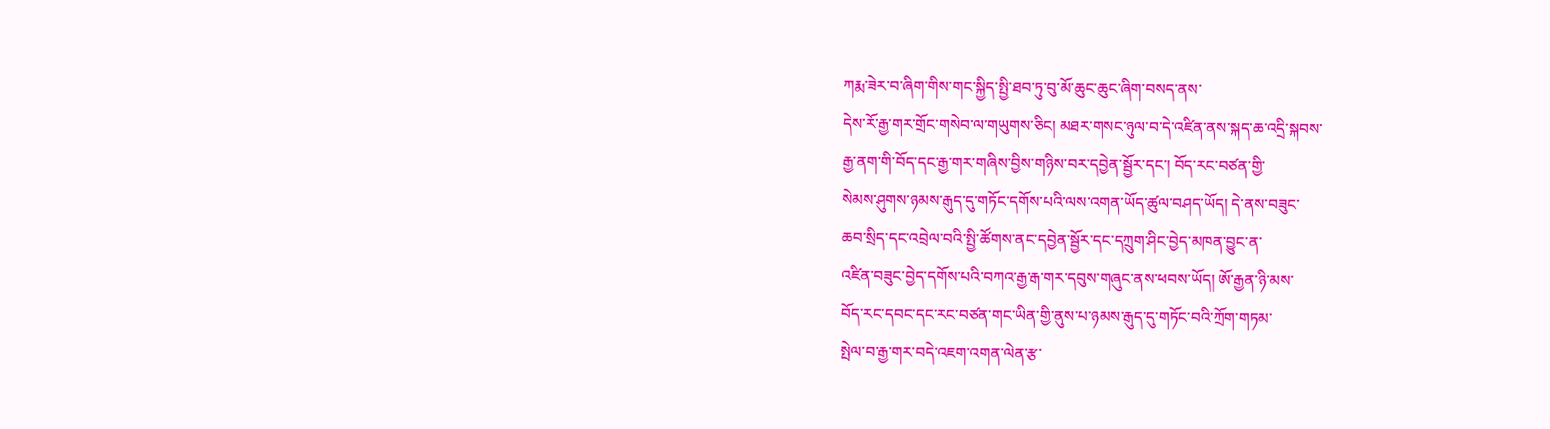ཀརྨ་ཟེར་བ་ཞིག་གིས་གང་སྐྱིད་སྤྱི་ཐབ་ཏུ་བུ་མོ་ཆུང་ཆུང་ཞིག་བསད་ནས་
དེས་རོ་རྒྱ་གར་གྲོང་གསེབ་ལ་གཡུགས་ཅིང། མཐར་གསང་ཉུལ་བ་དེ་འཛིན་ནས་སྐད་ཆ་འདྲི་སྐབས་
རྒྱ་ནག་གི་བོད་དང་རྒྱ་གར་གཞིས་བྱིས་གཉིས་བར་དབྱེན་སྦྱོར་དང་། བོད་རང་བཙན་གྱི་
སེམས་ཤུགས་ཉམས་རྒུད་དུ་གཏོང་དགོས་པའི་ལས་འགན་ཡོད་ཚུལ་བཤད་ཡོད། དེ་ནས་བཟུང་
ཆབ་སྲིད་དང་འབྲེལ་བའི་སྤྱི་ཚོགས་ནང་དབྱེན་སྦྱོར་དང་དཀྲུག་ཤིང་བྱེད་མཁན་བྱུང་ན་
འཛིན་བཟུང་བྱེད་དགོས་པའི་བཀའ་རྒྱ་རྒ་གར་དབུས་གཞུང་ནས་ཕབས་ཡོད། ཨོ་རྒྱན་ཉི་མས་
བོད་རང་དབང་དང་རང་བཙན་གང་ཡིན་གྱི་ནུས་པ་ཉམས་རྒུད་དུ་གཏོང་བའི་ཀྲོག་གཏམ་
སྤེལ་བ་རྒྱ་གར་བདེ་འཇག་འགན་ལེན་རྩ་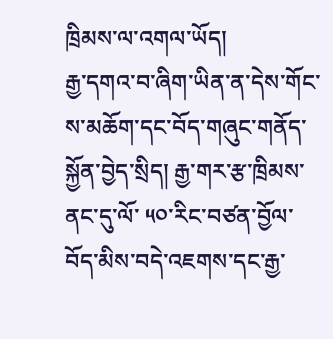ཁྲིམས་ལ་འགལ་ཡོད།
རྒྱ་དགའ་བ་ཞིག་ཡིན་ན་དེས་གོང་ས་མཆོག་དང་བོད་གཞུང་གནོད་སྐྱོན་བྱེད་སྲིད། རྒྱ་གར་རྩ་ཁྲིམས་
ནང་དུ་ལོ་ ༥༠་རིང་བཙན་བྱོལ་བོད་མིས་བདེ་འཇགས་དང་རྒྱ་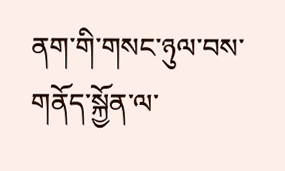ནག་གི་གསང་ཉུལ་བས་གནོད་སྐྱོན་ལ་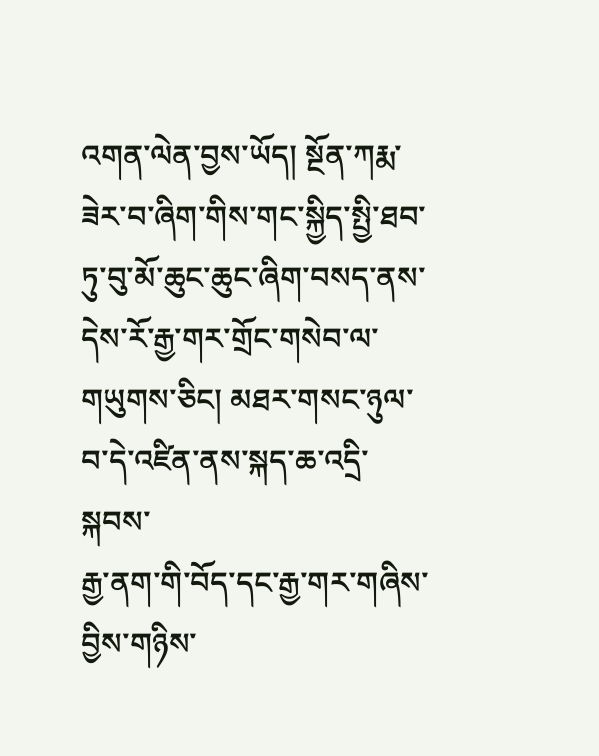འགན་ལེན་བྱས་ཡོད། སྔོན་ཀརྨ་ཟེར་བ་ཞིག་གིས་གང་སྐྱིད་སྤྱི་ཐབ་ཏུ་བུ་མོ་ཆུང་ཆུང་ཞིག་བསད་ནས་
དེས་རོ་རྒྱ་གར་གྲོང་གསེབ་ལ་གཡུགས་ཅིང། མཐར་གསང་ཉུལ་བ་དེ་འཛིན་ནས་སྐད་ཆ་འདྲི་སྐབས་
རྒྱ་ནག་གི་བོད་དང་རྒྱ་གར་གཞིས་བྱིས་གཉིས་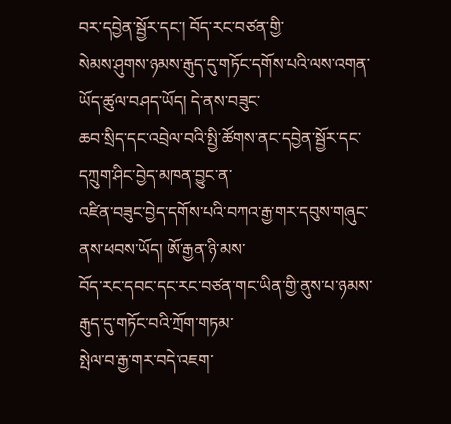བར་དབྱེན་སྦྱོར་དང་། བོད་རང་བཙན་གྱི་
སེམས་ཤུགས་ཉམས་རྒུད་དུ་གཏོང་དགོས་པའི་ལས་འགན་ཡོད་ཚུལ་བཤད་ཡོད། དེ་ནས་བཟུང་
ཆབ་སྲིད་དང་འབྲེལ་བའི་སྤྱི་ཚོགས་ནང་དབྱེན་སྦྱོར་དང་དཀྲུག་ཤིང་བྱེད་མཁན་བྱུང་ན་
འཛིན་བཟུང་བྱེད་དགོས་པའི་བཀའ་རྒྱ་གར་དབུས་གཞུང་ནས་ཕབས་ཡོད། ཨོ་རྒྱན་ཉི་མས་
བོད་རང་དབང་དང་རང་བཙན་གང་ཡིན་གྱི་ནུས་པ་ཉམས་རྒུད་དུ་གཏོང་བའི་ཀྲོག་གཏམ་
སྤེལ་བ་རྒྱ་གར་བདེ་འཇག་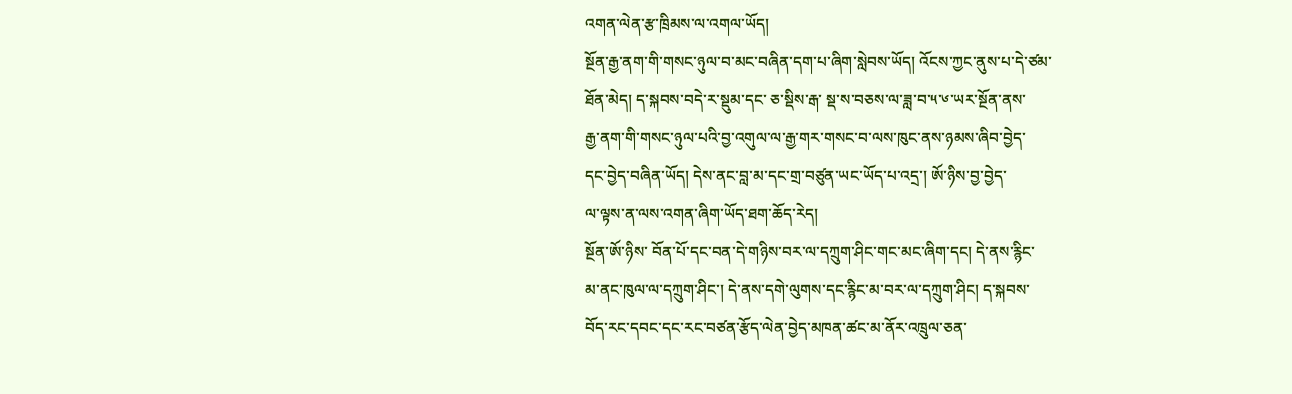འགན་ལེན་རྩ་ཁྲིམས་ལ་འགལ་ཡོད།
སྔོན་རྒྱ་ནག་གི་གསང་ཉུལ་བ་མང་བཞིན་དག་པ་ཞིག་སླེབས་ཡོད། འོངས་ཀྱང་ནུས་པ་དེ་ཙམ་
ཐོན་མེད། ད་སྐབས་བདེ་ར་སྡུམ་དང་ ཅ་སྡིས་རྒ་ སྡ་ས་བཅས་ལ་ཟླ་བ་༥་༦་ཡར་སྔོན་ནས་
རྒྱ་ནག་གི་གསང་ཉུལ་པའི་བྱ་འགུལ་ལ་རྒྱ་གར་གསང་བ་ལས་ཁུང་ནས་ཉམས་ཞིབ་བྱེད་
དང་བྱེད་བཞིན་ཡོད། དེས་ནང་བླ་མ་དང་གྲ་བཙུན་ཡང་ཡོད་པ་འདྲ་། ཨོ་ཉིས་བྱ་བྱེད་
ལ་ལྟས་ན་ལས་འགན་ཞིག་ཡོད་ཐག་ཆོད་རེད།
སྔོན་ཨོ་ཉིས་ བོན་པོ་དང་བན་དེ་གཉིས་བར་ལ་དཀྲུག་ཤིང་གང་མང་ཞིག་དང། དེ་ནས་རྙིང་
མ་ནང་ཁུལ་ལ་དཀྲུག་ཤིང་། དེ་ནས་དགེ་ལུགས་དང་རྙིང་མ་བར་ལ་དཀྲུག་ཤིང། ད་སྐབས་
བོད་རང་དབང་དང་རང་བཙན་རྩོད་ལེན་བྱེད་མཁན་ཚང་མ་ནོར་འཁྲུལ་ཅན་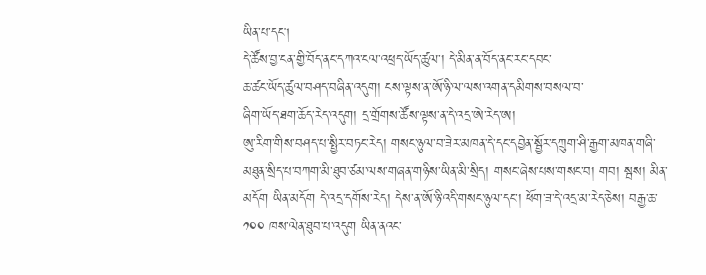ཡིན་པ་དང།
དེ་ཚོས་བྱ་ངན་གྱི་བོད་ནང་དཀའ་ངལ་འཕྲད་ཡོད་ཚུལ་། དེ་མིན་ན་བོད་ནང་རང་དབང་
ཆ་ཚང་ཡོད་ཚུལ་བཤད་བཞིན་འདུག། ངས་ལྟས་ན་ཨོ་ཉི་ལ་ལས་འགན་དམིགས་བསལ་བ་
ཞིག་ཡོད་ཐག་ཆོད་རེད་འདུག། དྲ་གྲོགས་ཚོས་ལྟས་ན་དེ་འདྲ་ཨེ་རེད་ཨ།
ཨུ་རིག་གིས་བཤད་པ་སྤྱིར་བཏང་རེད། གསང་ཉུལ་བ་ཟེར་མཁན་དེ་དང་དབྱེན་སྦྱོར་དཀྲུག་ཤི་རྒྱག་མཁན་གཞི་མཐུན་སྲིད་པ་བཀག་མི་ཐུབ་ཙམ་ལས་གཞན་གཉིས་ཡིན་མི་སྲིད། གསང་ཞེས་པས་གསང་བ། གབ། སྦས། མིན་མདོག ཡིན་མདོག དེ་འདྲ་དགོས་རེད། དེས་ན་ཨོ་ཉི་འདི་གསང་ཉུལ་དང་། ཕོག་ཟ་དེ་འདྲ་མ་རེད་ཅེས། བརྒྱ་ཆ་ ༡༠༠ ཁས་ལེན་ཐུབ་པ་འདུག ཡིན་ནའང་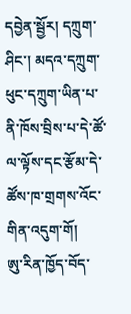དབྱེན་སྦྱོར། དཀྲུག་ཤིང་། མདའ་དཀྲུག་ཕུང་དཀྲུག་ཡིན་པ་ནི་ཁོས་བྲིས་པ་དེ་ཚོ་ལ་ལྟོས་དང་རྩོམ་དེ་ཚོས་ཁ་གྲགས་འོང་གིན་འདུག་གོ།
ཨུ་རིན་ཁྱོད་བོད་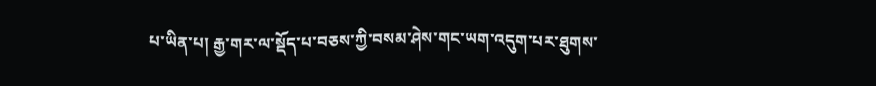པ་ཡིན་པ། རྒྱ་གར་ལ་སྡོད་པ་བཅས་ཀྱི་བསམ་ཤེས་གང་ཡག་འདུག་པར་ཐུགས་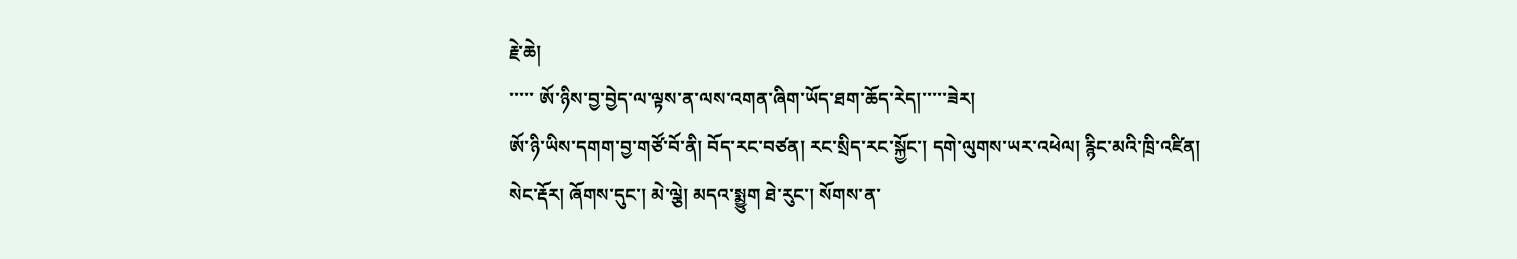རྗེ་ཆེ།
་་་་་ ཨོ་ཉིས་བྱ་བྱེད་ལ་ལྟས་ན་ལས་འགན་ཞིག་ཡོད་ཐག་ཆོད་རེད།་་་་་ཟེར།
ཨོ་ཉི་ཡིས་དགག་བྱ་གཙོ་བོ་ནི། བོད་རང་བཙན། རང་སྲིད་རང་སྐྱོང་། དགེ་ལུགས་ཡར་འཕེལ། རྙིང་མའི་ཁྲི་འཛིན། སེང་རྡོར། ཞོགས་དུང་། མེ་ལྕེ། མདའ་སྨྱུག ཐེ་རུང་། སོགས་ན་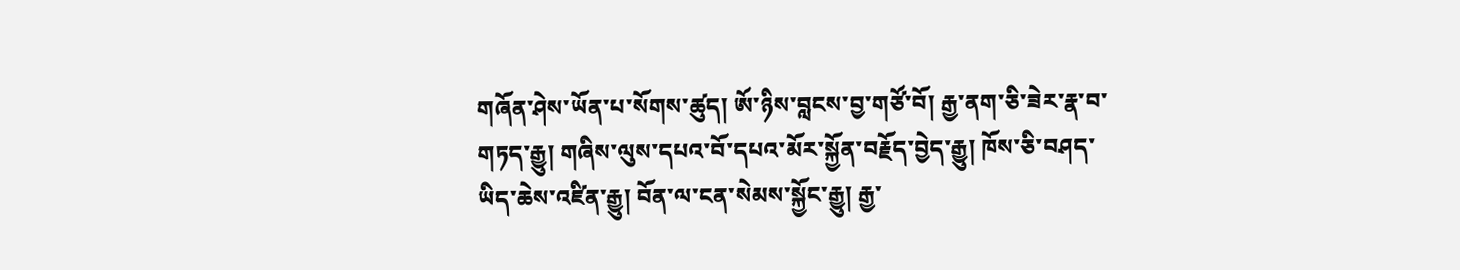གཞོན་ཤེས་ཡོན་པ་སོགས་ཚུད། ཨོ་ཉིས་བླངས་བྱ་གཙོ་བོ། རྒྱ་ནག་ཅི་ཟེར་རྣ་བ་གཏད་རྒྱུ། གཞིས་ལུས་དཔའ་བོ་དཔའ་མོར་སྐྱོན་བརྗོད་བྱེད་རྒྱུ། ཁོས་ཅི་བཤད་ཡིད་ཆེས་འཛིན་རྒྱུ། བོན་ལ་ངན་སེམས་སྐྱོང་རྒྱུ། རྒྱ་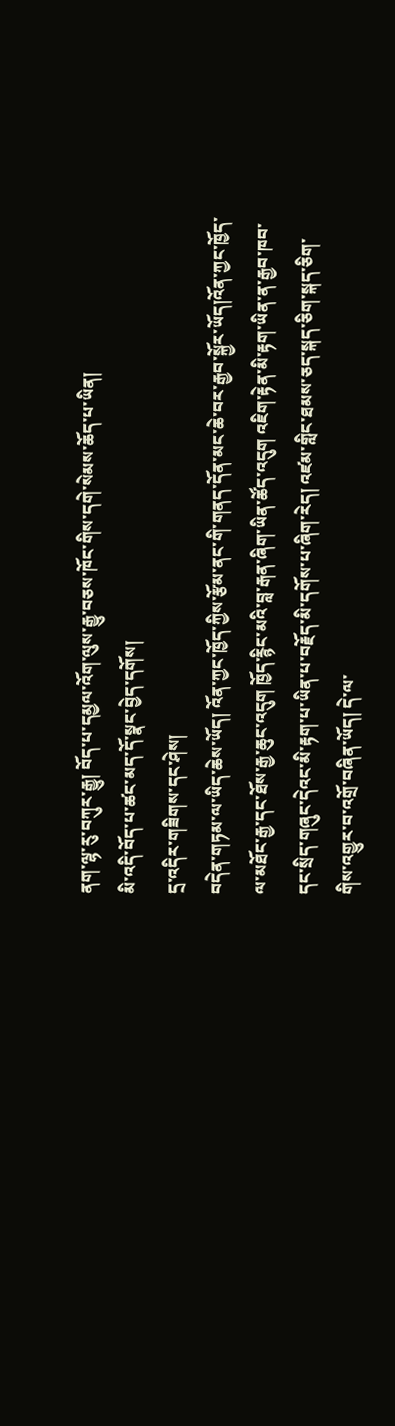ནག་ལྷ་རུ་བཀུར་རྒྱུ། བོད་པ་དམྱལ་འོག་ལུས་རྒྱུ་བཅས་ཁོང་གིས་དགེ་སེམས་ཆོད་པ་ཡིན།
མི་འདི་བོད་པ་ཚང་མད་དོ་སྣང་བྱེད་དགོས།
དྲ་འདིར་གཟིགས་དང་ཤེས།
བདེན་གཏམ་ལ་ཡིད་ཆེས་ཡོད། འོན་ཀྱང་ཁྱོད་ཀྱིས་རྩོམ་ནང་གི་གནད་དོན་མང་ཆེ་བར་རྒྱབ་སྐྱོར་ཡོད།འོན་ཀྱང་ཁྱོད་ལ་མཐོང་རྒྱ་དང་ཐོས་རྒྱ་ཆུང་འདུག ཁྱོད་རྙིང་མའི་བླ་རྒན་ཞིག་ཡིན་ཚོད་འདུག འཇིག་རྟེན་མི་རྟག་ཡིན་ན་རྒྱབ་ཁབ་དང་སྲིད་གཞུང་དེའང་མི་རྟག་པ་ཡིན་པ་བརྗོད་མི་དགོས་པ་ཞིག་རེད། འཛམ་གླིང་ཐམས་ཅད་སྐད་ཅིག་སྐད་ཅིག་གིས་འགྱུར་བ་འགྲོ་བཞིན་ཡོད། དེ་ལ་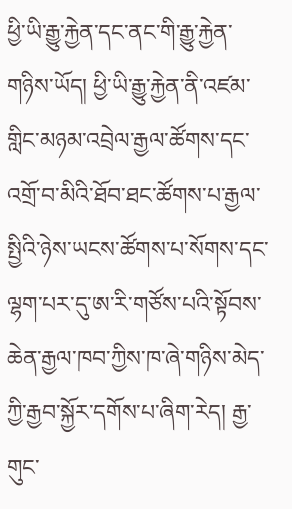ཕྱི་ཡི་རྒྱུ་རྐྱེན་དང་ནང་གི་རྒྱུ་རྐྱེན་གཉིས་ཡོད། ཕྱི་ཡི་རྒྱུ་རྐྱེན་ནི་འཛམ་གླིང་མཉམ་འབྲེལ་རྒྱལ་ཚོགས་དང་འགྲོ་བ་མིའི་ཐོབ་ཐང་ཚོགས་པ་རྒྱལ་སྤྱིའི་ཉེས་ཡངས་ཚོགས་པ་སོགས་དང་ལྷག་པར་དུ་ཨ་རི་གཙོས་པའི་སྟོབས་ཆེན་རྒྱལ་ཁབ་ཀྱིས་ཁ་ཞེ་གཉིས་མེད་ཀྱི་རྒྱབ་སྐྱོར་དགོས་པ་ཞིག་རེད། རྒྱ་གུང་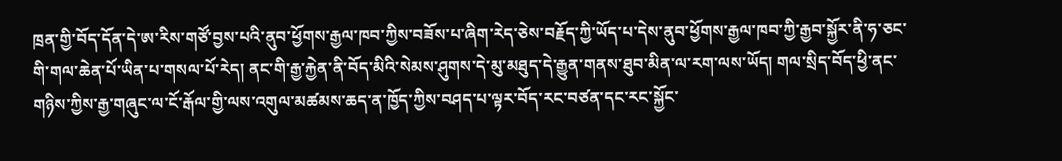ཁྲན་གྱི་བོད་དོན་དེ་ཨ་རིས་གཙོ་བྱས་པའི་ནུབ་ཕྱོགས་རྒྱལ་ཁབ་ཀྱིས་བཟོས་པ་ཞིག་རེད་ཅེས་བརྗོད་ཀྱི་ཡོད་པ་དེས་ནུབ་ཕྱོགས་རྒྱལ་ཁབ་ཀྱི་རྒྱབ་སྐྱོར་ནི་ཧ་ཅང་གི་གལ་ཆེན་པོ་ཡིན་པ་གསལ་པོ་རེད། ནང་གི་རྒྱ་རྐྱེན་ནི་བོད་མིའི་སེམས་ཤུགས་དེ་མུ་མཐུད་དེ་རྒྱུན་གནས་ཐུབ་མིན་ལ་རག་ལས་ཡོད། གལ་སྲིད་བོད་ཕྱི་ནང་གཉིས་ཀྱིས་རྒྱ་གཞུང་ལ་ངོ་རྒོལ་གྱི་ལས་འགུལ་མཚམས་ཆད་ན་ཁྱོད་ཀྱིས་བཤད་པ་ལྟར་བོད་རང་བཙན་དང་རང་སྐྱོང་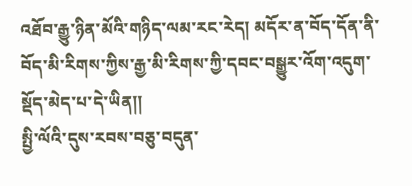འཐོབ་རྒྱུ་ཉིན་མོའི་གཉིད་ལམ་རང་རེད། མདོར་ན་བོད་དོན་ནི་བོད་མི་རིགས་ཀྱིས་རྒྱ་མི་རིགས་ཀྱི་དབང་བསྒྱུར་འོག་འདུག་སྡོད་མེད་པ་དེ་ཡིན།།
སྤྱི་ལོའི་དུས་རབས་བཅུ་བདུན་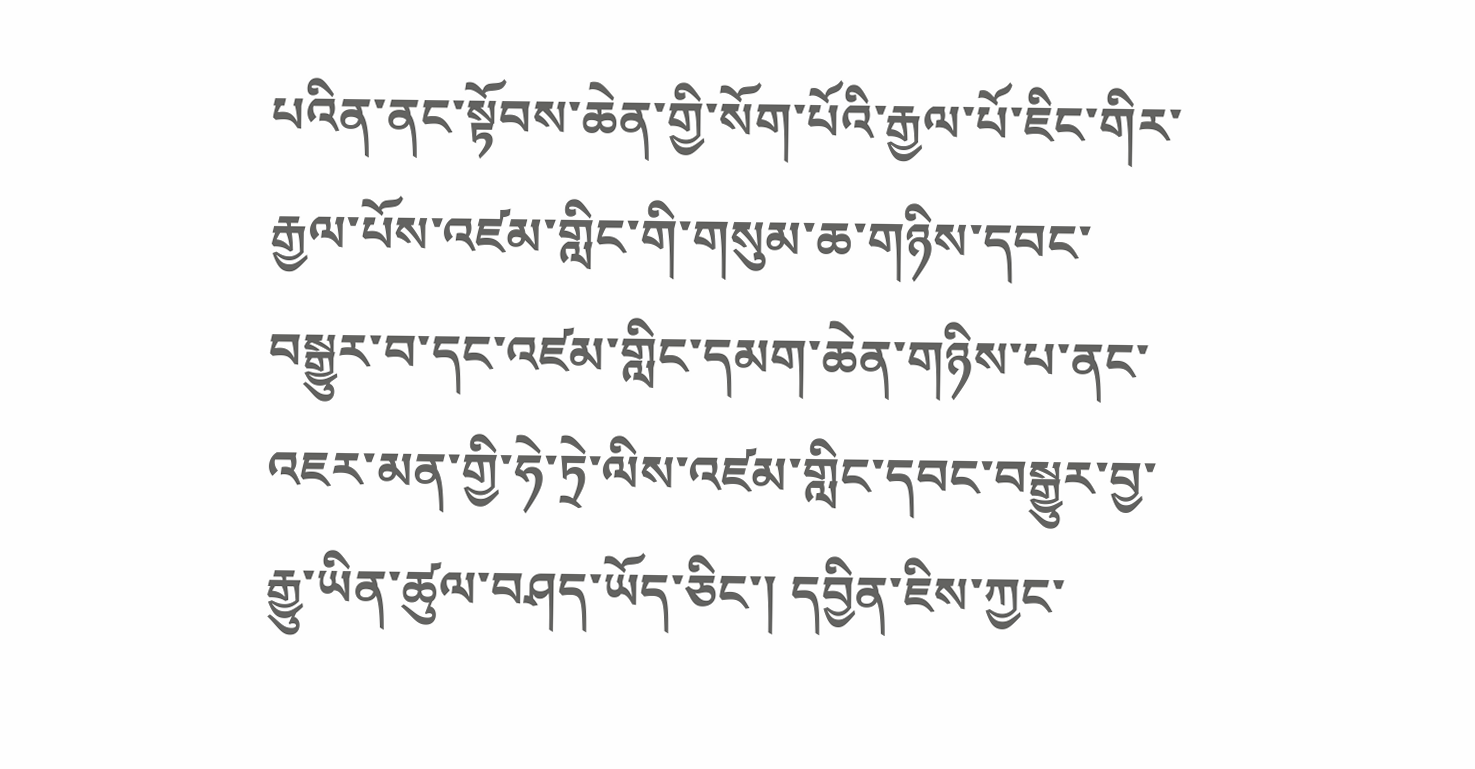པའིན་ནང་སྟོབས་ཆེན་གྱི་སོག་པོའི་རྒྱལ་པོ་ཇིང་གིར་རྒྱལ་པོས་འཛམ་གླིང་གི་གསུམ་ཆ་གཉིས་དབང་བསྒྱུར་བ་དང་འཛམ་གླིང་དམག་ཆེན་གཉིས་པ་ནང་འཇར་མན་གྱི་ཧེ་ཏྲེ་ལིས་འཛམ་གླིང་དབང་བསྒྱུར་བྱ་རྒྱུ་ཡིན་ཚུལ་བཤད་ཡོད་ཅིང་། དབྱིན་ཇིས་ཀྱང་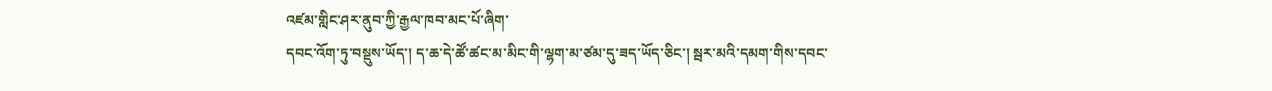འཛམ་གླིང་ཤར་ནུབ་ཀྱི་རྒྱལ་ཁབ་མང་པོ་ཞིག་
དབང་འོག་ཏུ་བསྡུས་ཡོད་། ད་ཆ་དེ་ཚོ་ཚང་མ་མིང་གི་ལྷག་མ་ཙམ་དུ་ཟད་ཡོད་ཅིང་། སྦར་མའི་དམག་གིས་དབང་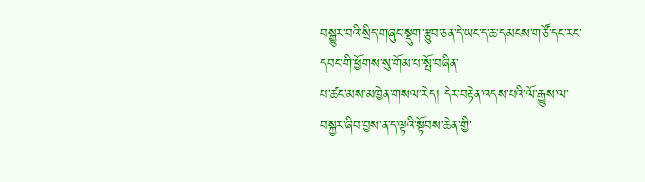བསྒྱུར་བའི་སྲིད་གཞུང་སྡུག་རྩུབ་ཅན་དེ་ཡང་ད་ཆ་དམངས་གཙོ་དང་རང་དབང་གི་ཕྱོགས་སུ་གོམ་པ་སྤོ་བཞིན་
པ་ཚང་མས་མཁྱེན་གསལ་རེད། དེར་བརྟེན་འདས་པའི་ལོ་རྒྱུས་ལ་བསྐྱར་ཞིབ་བྱས་ན་ད་ལྟའི་སྟོབས་ཆེན་གྱི་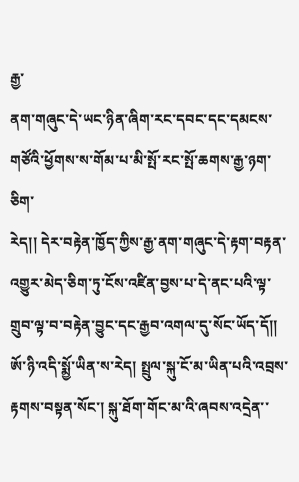རྒྱ་
ནག་གཞུང་དེ་ཡང་ཉིན་ཞིག་རང་དབང་དང་དམངས་གཙོའི་ཕྱོགས་ས་གོམ་པ་མི་སྤོ་རང་སྤོ་ཆགས་རྒྱ་ཉག་ཅིག་
རེད།། དེར་བརྟེན་ཁྱོད་ཀྱིས་རྒྱ་ནག་གཞུང་དེ་རྟག་བརྟན་འགྱུར་མེད་ཅིག་ཏུ་ངོས་འཛིན་བྱས་པ་དེ་ནང་པའི་ལྟ་གྲུབ་ལྟ་བ་བརྟེན་བྱུང་དང་རྒྱབ་འགལ་དུ་སོང་ཡོད་དོ།།
ཨོ་ཉི་འདི་སྨྱོ་ཡིན་ས་རེད། སྤྲུལ་སྐུ་ངོ་མ་ཡིན་པའི་འབྲས་རྟགས་བསྟན་སོང་། སྐུ་ཐོག་གོང་མ་འི་ཞབས་འདྲེན་་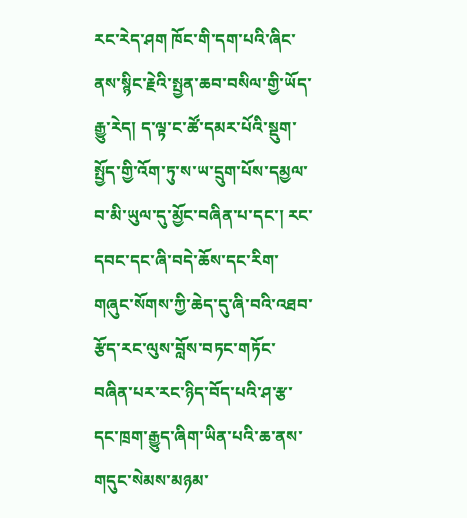རང་རེད་ཤག ཁོང་གི་དག་པའི་ཞིང་ནས་སྙིང་རྗེའི་སྤྱན་ཆབ་བསིལ་གྱི་ཡོད་རྒྱུ་རེད། ད་ལྟ་ང་ཚོ་དམར་པོའི་སྡུག་སྤྱོད་གྱི་འོག་ཏུ་ས་ཡ་དྲུག་པོས་དམྱལ་བ་མི་ཡུལ་དུ་མྱོང་བཞིན་པ་དང་། རང་དབང་དང་ཞི་བདེ་ཆོས་དང་རིག་གཞུང་སོགས་ཀྱི་ཆེད་དུ་ཞི་བའི་འཐབ་རྩོད་རང་ལུས་བློས་བཏང་གཏོང་བཞིན་པར་རང་ཉིད་བོད་པའི་ཤ་རྩ་དང་ཁྲག་རྒྱུད་ཞིག་ཡིན་པའི་ཆ་ནས་གདུང་སེམས་མཉམ་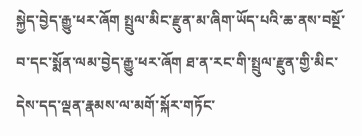སྐྱེད་བྱེད་རྒྱུ་ཕར་ཞོག སྤྲུལ་མིང་རྫུན་མ་ཞིག་ཡོད་པའི་ཆ་ནས་བསྔོ་བ་དང་སྨོན་ལམ་བྱེད་རྒྱུ་ཕར་ཞོག ཐ་ན་རང་གི་སྤྲུལ་རྫུན་གྱི་མིང་དེས་དད་ལྡན་རྣམས་ལ་མགོ་སྐོར་གཏོང་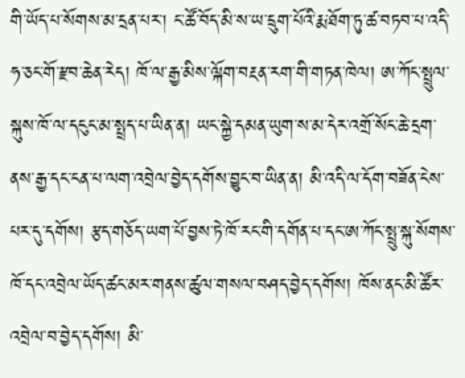གི་ཡོད་པ་སོགས་མ་དྲན་པར་། ང་ཚོ་བོད་མི་ས་ཡ་དྲུག་པོའི་རྨ་ཐོག་ཏུ་ཚ་བཏབ་པ་འདི་ཧ་ཅང་གོ་རྫབ་ཆེན་རེད། ཁོ་ལ་རྒྱ་མིས་ལྐོག་བརྔན་རག་གི་གཏན་ཁེལ། ཨ་ཀོང་སྤྲུལ་སྐུས་ཁོ་ལ་དངུང་མ་སྤྲད་པ་ཡིན་ན། ཡང་སྐྱེ་དམན་ཡུག་ས་མ་དེར་འགྲོ་སོང་ཆེ་དྲག་ནས་རྒྱ་དང་ངན་པ་ལག་འབྲེལ་བྱེད་དགོས་བྱུང་བ་ཡིན་ན། མི་འདི་ལ་དོག་བཟོན་ངེས་པར་དུ་དགོས། རྩད་གཅོད་ཡག་པོ་བྱས་ཏེ་ཁོ་རང་གི་དགོན་པ་དང་ཨ་ཀོང་སྤྲུ་སྐུ་སོགས་ཁོ་དང་འབྲེལ་ཡོད་ཚང་མར་གནས་ཚུལ་གསལ་བཤད་བྱེད་དགོས། ཁོས་ནང་མི་ཚོར་འབྲེལ་བ་བྱེད་དགོས། མི་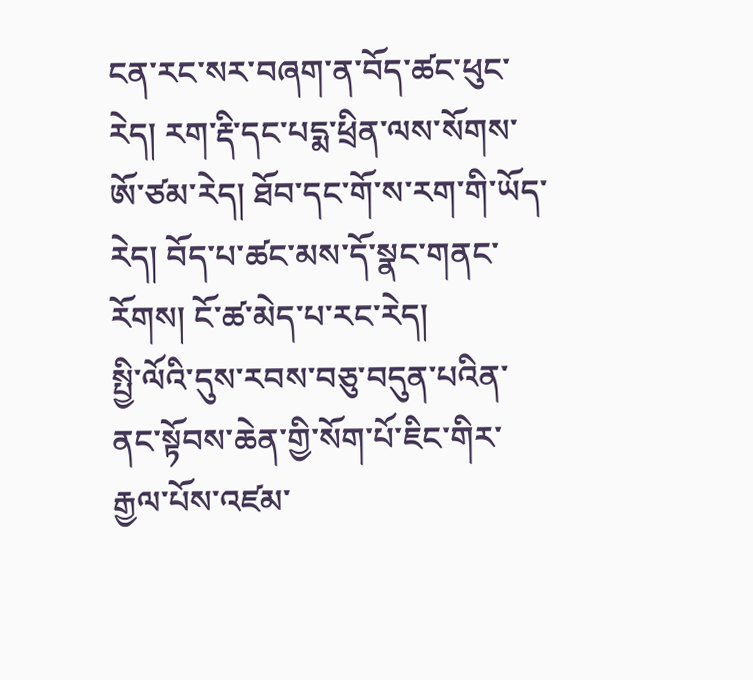ངན་རང་སར་བཞག་ན་བོད་ཚང་ཕུང་རེད། རག་རྡི་དང་པདྨ་ཕྲིན་ལས་སོགས་ཨོ་ཙམ་རེད། ཐོབ་དང་གོ་ས་རག་གི་ཡོད་རེད། བོད་པ་ཚང་མས་དོ་སྣང་གནང་རོགས། ངོ་ཚ་མེད་པ་རང་རེད།
སྤྱི་ལོའི་དུས་རབས་བཅུ་བདུན་པའིན་ནང་སྟོབས་ཆེན་གྱི་སོག་པོ་ཇིང་གིར་རྒྱལ་པོས་འཛམ་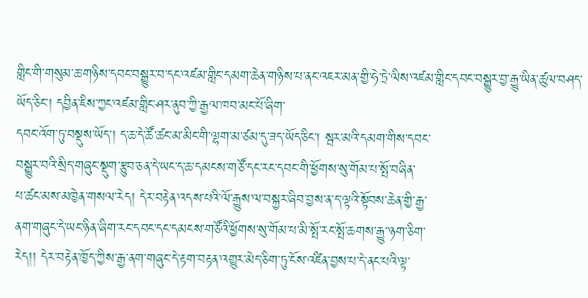གླིང་གི་གསུམ་ཆ་གཉིས་དབང་བསྒྱུར་བ་དང་འཛམ་གླིང་དམག་ཆེན་གཉིས་པ་ནང་འཇར་མན་གྱི་ཧེ་ཏྲེ་ལིས་འཛམ་གླིང་དབང་བསྒྱུར་བྱ་རྒྱུ་ཡིན་ཚུལ་བཤད་ཡོད་ཅིང་། དབྱིན་ཇིས་ཀྱང་འཛམ་གླིང་ཤར་ནུབ་ཀྱི་རྒྱལ་ཁབ་མང་པོ་ཞིག་
དབང་འོག་ཏུ་བསྡུས་ཡོད་། ད་ཆ་དེ་ཚོ་ཚང་མ་མིང་གི་ལྷག་མ་ཙམ་དུ་ཟད་ཡོད་ཅིང་། སྦར་མའི་དམག་གིས་དབང་
བསྒྱུར་བའི་སྲིད་གཞུང་སྡུག་རྩུབ་ཅན་དེ་ཡང་ད་ཆ་དམངས་གཙོ་དང་རང་དབང་གི་ཕྱོགས་སུ་གོམ་པ་སྤོ་བཞིན་
པ་ཚང་མས་མཁྱེན་གསལ་རེད། དེར་བརྟེན་འདས་པའི་ལོ་རྒྱུས་ལ་བསྐྱར་ཞིབ་བྱས་ན་ད་ལྟའི་སྟོབས་ཆེན་གྱི་རྒྱ་
ནག་གཞུང་དེ་ཡང་ཉིན་ཞིག་རང་དབང་དང་དམངས་གཙོའི་ཕྱོགས་སུ་གོམ་པ་མི་སྤོ་རང་སྤོ་ཆགས་རྒྱུ་་ཉག་ཅིག་
རེད།། དེར་བརྟེན་ཁྱོད་ཀྱིས་རྒྱ་ནག་གཞུང་དེ་རྟག་བརྟན་འགྱུར་མེད་ཅིག་ཏུ་ངོས་འཛིན་བྱས་པ་དེ་ནང་པའི་ལྟ་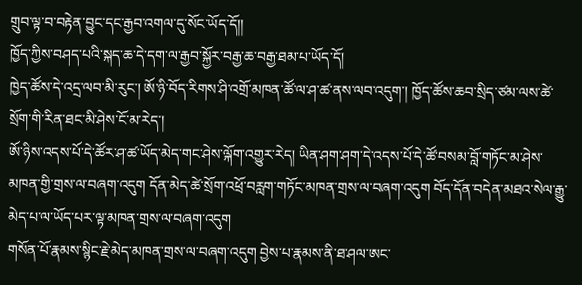གྲུབ་ལྟ་བ་བརྟེན་བྱུང་དང་རྒྱབ་འགལ་དུ་སོང་ཡོད་དོ།།
ཁྱོད་ཀྱིས་བཤད་པའི་སྐད་ཆ་དེ་དག་ལ་རྒྱབ་སྐྱོར་བརྒྱ་ཆ་བརྒྱ་ཐམ་པ་ཡོད་དོ།
ཁྱེད་ཚོས་དེ་འདྲ་ལབ་མི་རུང་། ཨོ་ཉི་བོད་རིགས་ཤི་འགྲོ་མཁན་ཚོ་ལ་ཤ་ཚ་ནས་ལབ་འདུག་། ཁྱོད་ཚོས་ཆབ་སྲིད་ཙམ་ལས་ཚེ་སྲོག་གི་རིན་ཐང་མི་ཤེས་ངོ་མ་རེད་།
ཨོ་ཉིས་འདས་པོ་དེ་ཚོར་ཤ་ཚ་ཡོད་མེད་གང་ཤེས་ལྐོག་འགྱུར་རེད། ཡིན་ཤག་ཤག་དེ་འདས་པོ་དེ་ཚོ་བསམ་བློ་གཏོང་མ་ཤེས་མཁན་གྱི་གྲས་ལ་བཞག་འདུག དོན་མེད་ཚེ་སྲོག་འཕྲོ་བརླག་གཏོང་མཁན་གྲས་ལ་བཞག་འདུག བོད་དོན་བདེན་མཐའ་སེལ་རྒྱུ་མེད་པ་ལ་ཡོད་པར་ལྟ་མཁན་གྲས་ལ་བཞག་འདུག
གསོན་པོ་རྣམས་སྙིང་རྗེ་མེད་མཁན་གྲས་ལ་བཞག་འདུག བྱེས་པ་རྣམས་ནི་ཐ་ཤལ་ཨང་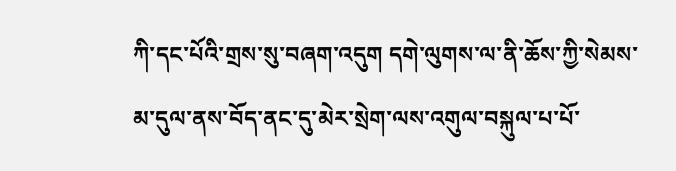ཀི་དང་པོའི་གྲས་སུ་བཞག་འདུག དགེ་ལུགས་ལ་ནི་ཆོས་ཀྱི་སེམས་མ་དུལ་ནས་བོད་ནང་དུ་མེར་སྲེག་ལས་འགུལ་བསྐུལ་པ་པོ་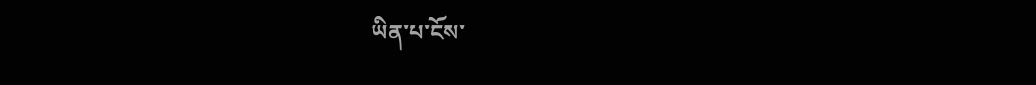ཡིན་པ་ངོས་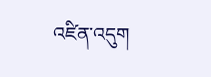འཛིན་འདུག